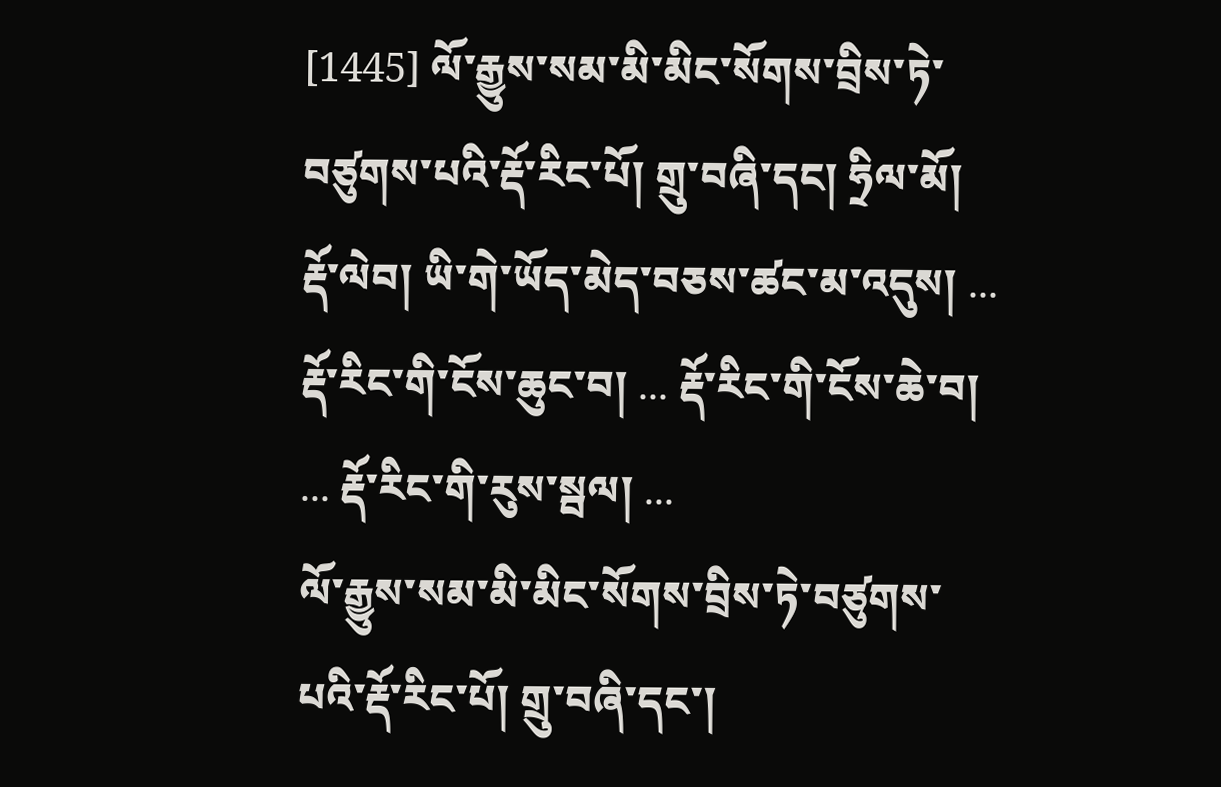[1445] ལོ་རྒྱུས་སམ་མི་མིང་སོགས་བྲིས་ཏེ་བཙུགས་པའི་རྡོ་རིང་པོ། གྲུ་བཞི་དང། ཧྲིལ་མོ། རྡོ་ལེབ། ཡི་གེ་ཡོད་མེད་བཅས་ཚང་མ་འདུས། ... རྡོ་རིང་གི་ངོས་ཆུང་བ། ... རྡོ་རིང་གི་ངོས་ཆེ་བ། ... རྡོ་རིང་གི་རུས་སྦལ། ...
ལོ་རྒྱུས་སམ་མི་མིང་སོགས་བྲིས་ཏེ་བཙུགས་པའི་རྡོ་རིང་པོ། གྲུ་བཞི་དང་།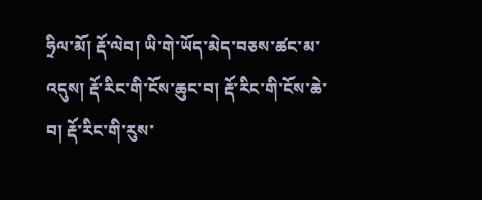ཧྲིལ་མོ། རྡོ་ལེབ། ཡི་གེ་ཡོད་མེད་བཅས་ཚང་མ་འདུས། རྡོ་རིང་གི་ངོས་ཆུང་བ། རྡོ་རིང་གི་ངོས་ཆེ་བ། རྡོ་རིང་གི་རུས་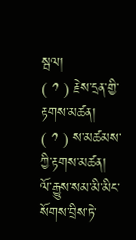སྦལ།
( ༡ ) རྗེས་དྲན་གྱི་རྟགས་མཚན།
( ༡ ) ས་མཚམས་ཀྱི་རྟགས་མཚན།
ལོ་རྒྱུས་སམ་མི་མིང་སོགས་བྲིས་ཏེ་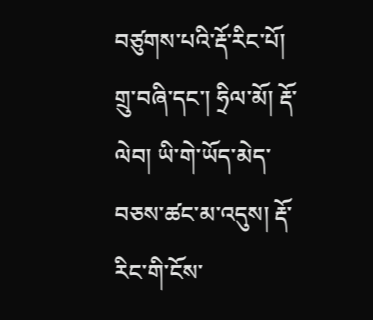བཙུགས་པའི་རྡོ་རིང་པོ། གྲུ་བཞི་དང་། ཧྲིལ་མོ། རྡོ་ལེབ། ཡི་གེ་ཡོད་མེད་བཅས་ཚང་མ་འདུས། རྡོ་རིང་གི་ངོས་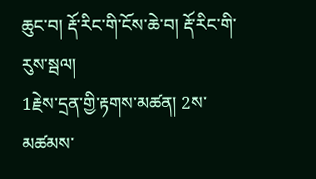ཆུང་བ། རྡོ་རིང་གི་ངོས་ཆེ་བ། རྡོ་རིང་གི་རུས་སྦལ།
1རྗེས་དྲན་གྱི་རྟགས་མཚན། 2ས་མཚམས་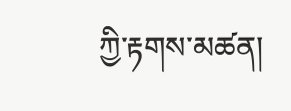ཀྱི་རྟགས་མཚན།